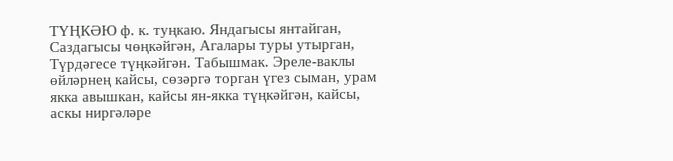ТҮҢКӘЮ ф. к. туңкаю. Яндагысы янтайган, Саздагысы чөңкәйгән, Агалары туры утырган, Түрдәгесе түңкәйгән. Табышмак. Эреле-ваклы өйләрнең кайсы, сөзәргә торган үгез сыман, урам якка авышкан, кайсы ян-якка түңкәйгән, кайсы, аскы ниргәләре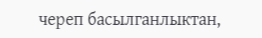череп басылганлыктан,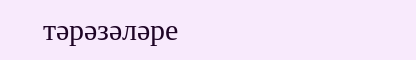тәрәзәләре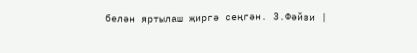белән яртылаш җиргә сеңгән. З.Фәйзи |